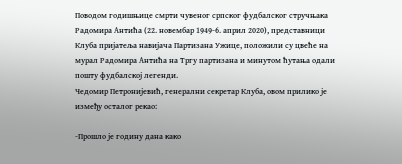Поводом годишњице смрти чувеног српског фудбалског стручњака Радомира Антића (22. новембар 1949-6. април 2020), представници Клуба пријатеља навијача Партизана Ужице, положили су цвеће на мурал Радомира Антића на Тргу партизана и минутом ћутања одали пошту фудбалској легенди.
Чедомир Петронијевић, генерални секретар Клуба, овом прилико је између осталог рекао:

-Прошло је годину дана како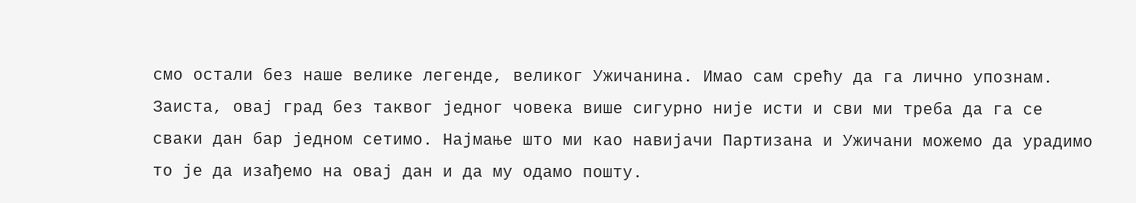смо остали без наше велике легенде, великог Ужичанина. Имао сам срећу да га лично упознам. Заиста, овај град без таквог једног човека више сигурно није исти и сви ми треба да га се сваки дан бар једном сетимо. Најмање што ми као навијачи Партизана и Ужичани можемо да урадимо то је да изађемо на овај дан и да му одамо пошту.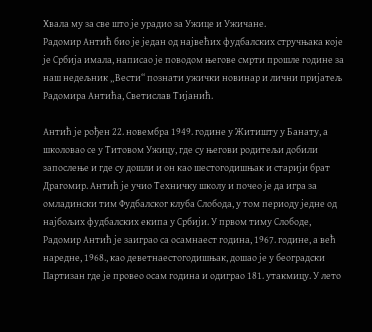Хвала му за све што је урадио за Ужице и Ужичане.
Радомир Антић био је један од највећих фудбалских стручњака које је Србија имала, написао је поводом његове смрти прошле године за наш недељник „Вести“ познати ужички новинар и лични пријатељ Радомира Антића, Светислав Тијанић.

Антић је рођен 22. новембра 1949. године у Житишту у Банату, а школовао се у Титовом Ужицу, где су његови родитељи добили запослење и где су дошли и он као шестогодишњак и старији брат Драгомир. Антић је учио Техничку школу и почео је да игра за омладински тим Фудбалског клуба Слобода, у том периоду једне од најбољих фудбалских екипа у Србији. У првом тиму Слободе, Радомир Антић је заиграо са осамнаест година, 1967. године, а већ наредне, 1968., као деветнаестогодишњак, дошао је у београдски Партизан где је провео осам година и одиграо 181. утакмицу. У лето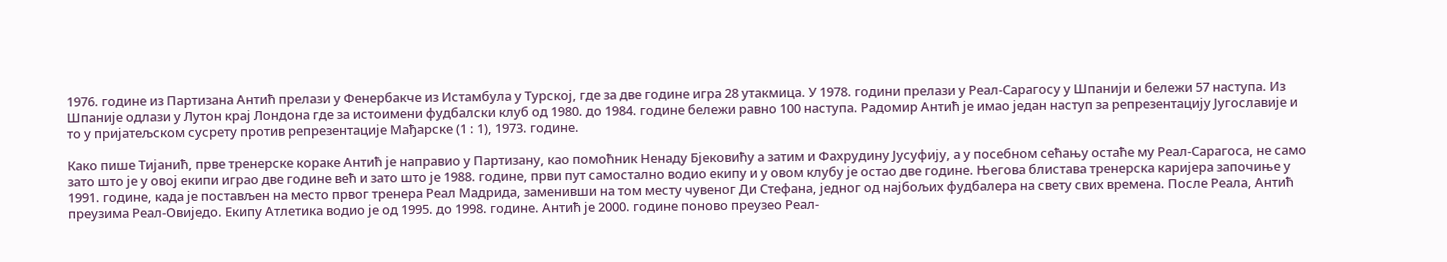1976. године из Партизана Антић прелази у Фенербакче из Истамбула у Турској, где за две године игра 28 утакмица. У 1978. години прелази у Реал-Сарагосу у Шпанији и бележи 57 наступа. Из Шпаније одлази у Лутон крај Лондона где за истоимени фудбалски клуб од 1980. до 1984. године бележи равно 100 наступа. Радомир Антић је имао један наступ за репрезентацију Југославије и то у пријатељском сусрету против репрезентације Мађарске (1 : 1), 1973. године.

Како пише Тијанић, прве тренерске кораке Антић је направио у Партизану, као помоћник Ненаду Бјековићу а затим и Фахрудину Јусуфију, а у посебном сећању остаће му Реал-Сарагоса, не само зато што је у овој екипи играо две године већ и зато што је 1988. године, први пут самостално водио екипу и у овом клубу је остао две године. Његова блистава тренерска каријера започиње у 1991. године, када је постављен на место првог тренера Реал Мадрида, заменивши на том месту чувеног Ди Стефана, једног од најбољих фудбалера на свету свих времена. После Реала, Антић преузима Реал-Овиједо. Екипу Атлетика водио је од 1995. до 1998. године. Антић је 2000. године поново преузео Реал-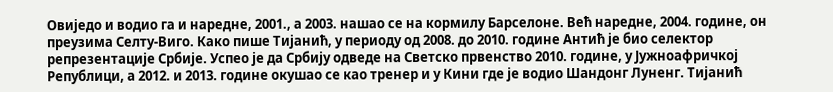Овиједо и водио га и наредне, 2001., а 2003. нашао се на кормилу Барселоне. Већ наредне, 2004. године, он преузима Селту-Виго. Како пише Тијанић, у периоду од 2008. до 2010. године Антић је био селектор репрезентације Србије. Успео је да Србију одведе на Светско првенство 2010. године, у Јужноафричкој Републици, а 2012. и 2013. године окушао се као тренер и у Кини где је водио Шандонг Луненг. Тијанић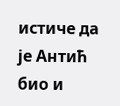истиче да је Антић био и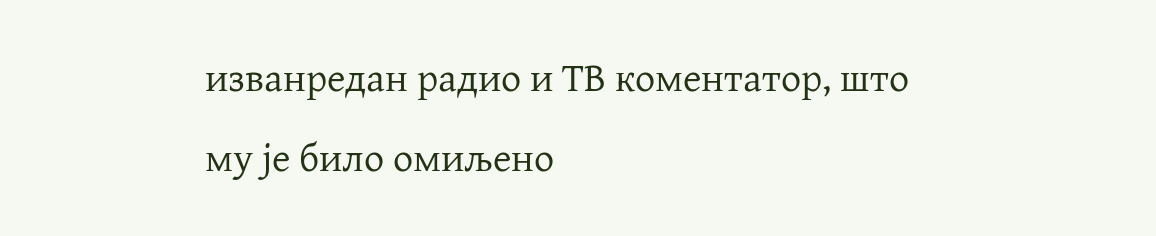изванредан радио и ТВ коментатор, што му је било омиљено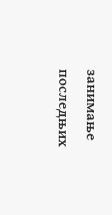занимање последњих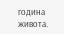година живота.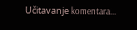Učitavanje komentara...